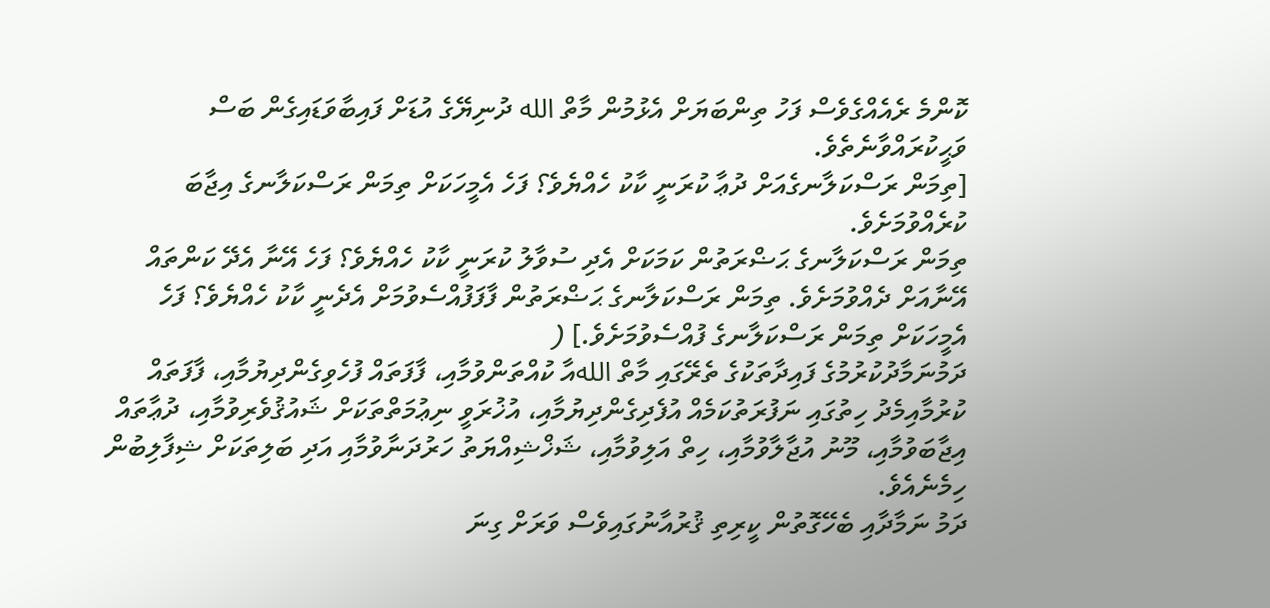ކޮންމެ ރެއެއްގެވެސް ފަހު ތިންބަޔަށް އެޅުމުން މާތް الله ދުނިޔޭގެ އުޑަށް ފައިބާވަޑައިގެން ބަސް ވަޙީކުރައްވާނެތެވެ.
[ތިމަން ރަސްކަލާނގެއަށް ދުޢާ ކުރަނީ ކާކު ހެއްޔެވެ؟ ފަހެ އެމީހަކަށް ތިމަން ރަސްކަލާނގެ އިޖާބަ ކުރެއްވުމަށެވެ.
ތިމަން ރަސްކަލާނގެ ޙަޟްރަތުން ކަމަކަށް އެދި ސުވާލު ކުރަނީ ކާކު ހެއްޔެވެ؟ ފަހެ އޭނާ އެދޭ ކަންތައް އޭނާއަށް ދެއްވުމަށެވެ. ތިމަން ރަސްކަލާނގެ ޙަޟްރަތުން ފާފަފުއްސެވުމަށް އެދެނީ ކާކު ހެއްޔެވެ؟ ފަހެ އެމީހަކަށް ތިމަން ރަސްކަލާނގެ ފުއްސެވުމަށެވެ.] (
ދަމުނަމާދުކުރުމުގެ ފައިދާތަކުގެ ތެރޭގައި މާތް اللهއާ ކުއްތަންވުމާއި، ފާފަތައް ފުހެވިގެންދިޔުމާއި، ފާފަތައް ކުރުމާއިމެދު ހިތުގައި ނަފުރަތުކަމެއް އުފެދިގެންދިޔުމާއި، އުޚުރަވީ ނިޢުމަތްތަކަށް ޝައުޤުވެރިވުމާއި، ދުޢާތައް އިޖާބަވުމާއި، މޫނު އުޖާލާވުމާއި، ހިތް އަލިވުމާއި، ޝަޚްޝިއްޔަތު ހަރުދަނާވުމާއި އަދި ބަލިތަކަށް ޝިފާލިބުން ހިމެނެއެވެ.
ދަމު ނަމާދާއި ބެހޭގޮތުން ކީރިތި ޤުރުއާނުގައިވެސް ވަރަށް ގިނަ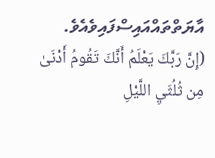އާޔަތްތައްއައިސްފައިވެއެވެ.
(إِنَّ رَبَّكَ يَعْلَمُ أَنَّكَ تَقُومُ أَدْنَىٰ مِن ثُلُثَيِ اللَّيْلِ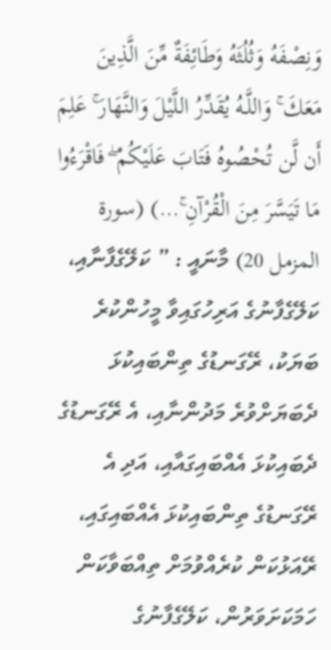وَنِصْفَهُ وَثُلُثَهُ وَطَائِفَةٌ مِّنَ الَّذِينَ مَعَكَ ۚ وَاللَّـهُ يُقَدِّرُ اللَّيْلَ وَالنَّهَارَ ۚ عَلِمَ أَن لَّن تُحْصُوهُ فَتَابَ عَلَيْكُمْ ۖ فَاقْرَءُوا مَا تَيَسَّرَ مِنَ الْقُرْآنِ ۚ…) (سورة المزمل 20) މާނައީ : ” ކަލޭގެފާނާއި، ކަލޭގެފާނުގެ އަރިހުގައިވާ މީހުންކުރެ ބަޔަކު، ރޭގަނޑުގެ ތިންބައިކުޅަ ދެބަޔަށްވުރެ މަދުންނާއި، އެ ރޭގަނޑުގެ ދެބައިކުޅަ އެއްބައިގައާއި، އަދި އެ ރޭގަނޑުގެ ތިންބައިކުޅަ އެއްބައިގައި، ރޭއަޅުކަން ކުރެއްވުމަށް ތިއްބަވާކަން ހަމަކަށަވަރުން، ކަލޭގެފާނުގެ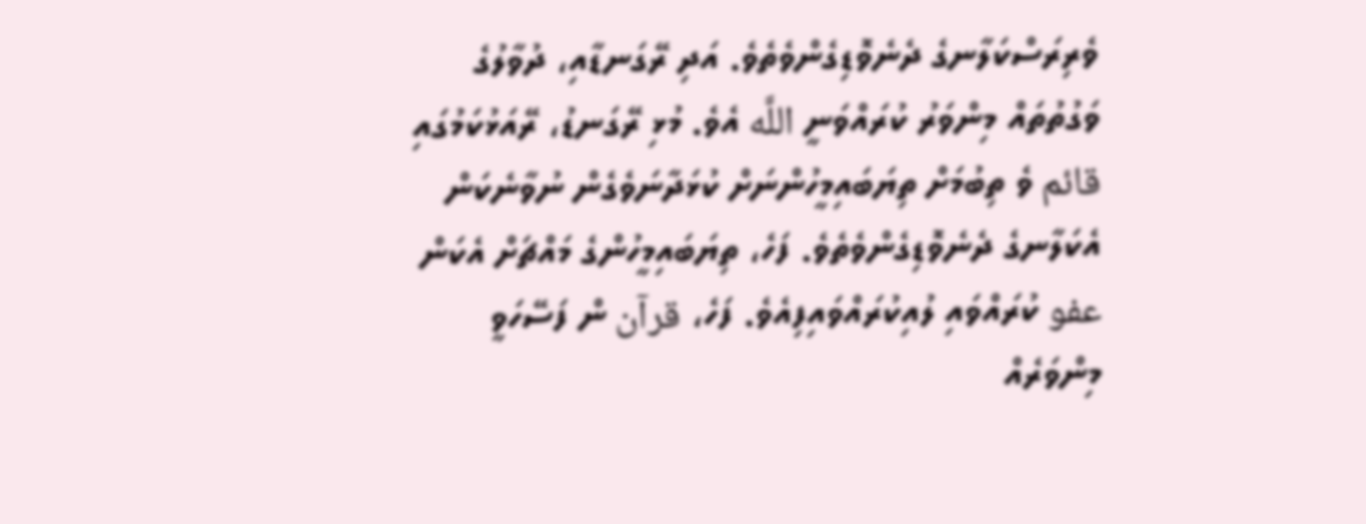ވެރިރަސްކަލާނގެ ދެނެވޮޑިގެންވެތެވެ. އަދި ރޭގަނޑާއި، ދުވާލުގެ ވަގުތުތައް މިންވަރު ކުރައްވަނީ اللَّه އެވެ. މުޅި ރޭގަނޑު، ރޭއަޅުކަމުގައި قائم ވެ ތިބުމަށް ތިޔަބައިމީހުންނަށް ކުޅަދާނަވެގެން ނުވާނެކަން އެކަލާނގެ ދެނެވޮޑިގެންވެތެވެ. ފަހެ، ތިޔަބައިމީހުންގެ މައްޗަށް އެކަން عفو ކުރައްވައި ލުއިކުރައްވައިފިއެވެ. ފަހެ، قرآن ން ފަސޭހަވީ މިންވަރެއް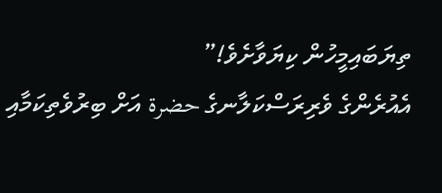ތިޔަބައިމީހުން ކިޔަވާށެވެ!”
އެއުރެންގެ ވެރިރަސްކަލާނގެ حضرة އަށް ބިރުވެތިކަމާއި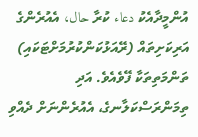އުންމީދާއެކު دعاء ކުރާ حال، އެއުރެންގެ އަރިކަށިތައް (ރޭއަޅުކަންކުރުމަށްޓަކައި) ތަންމަތިތަކާ ފޭވެއެވެ. އަދި ތިމަންރަސްކަލާނގެ، އެއުރެންނަށް ދެއްވި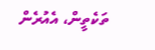ތަކެތީން، އެއުރެން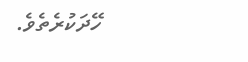ހޭދަކުރެތެވެ.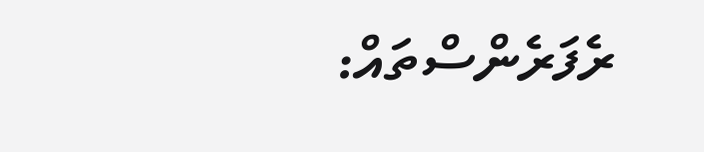ރެފަރެންސްތައް: